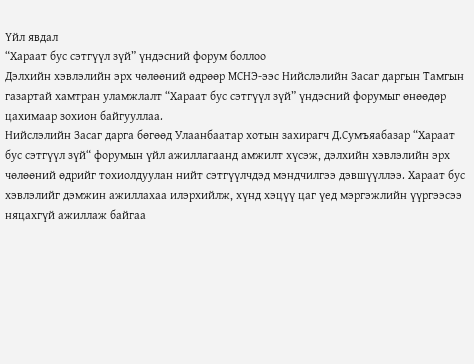Үйл явдал
“Хараат бус сэтгүүл зүй” үндэсний форум боллоо
Дэлхийн хэвлэлийн эрх чөлөөний өдрөөр МСНЭ-ээс Нийслэлийн Засаг даргын Тамгын газартай хамтран уламжлалт “Хараат бус сэтгүүл зүй” үндэсний форумыг өнөөдөр цахимаар зохион байгууллаа.
Нийслэлийн Засаг дарга бөгөөд Улаанбаатар хотын захирагч Д.Сумъяабазар “Хараат бус сэтгүүл зүй“ форумын үйл ажиллагаанд амжилт хүсэж, дэлхийн хэвлэлийн эрх чөлөөний өдрийг тохиолдуулан нийт сэтгүүлчдэд мэндчилгээ дэвшүүллээ. Хараат бус хэвлэлийг дэмжин ажиллахаа илэрхийлж, хүнд хэцүү цаг үед мэргэжлийн үүргээсээ няцахгүй ажиллаж байгаа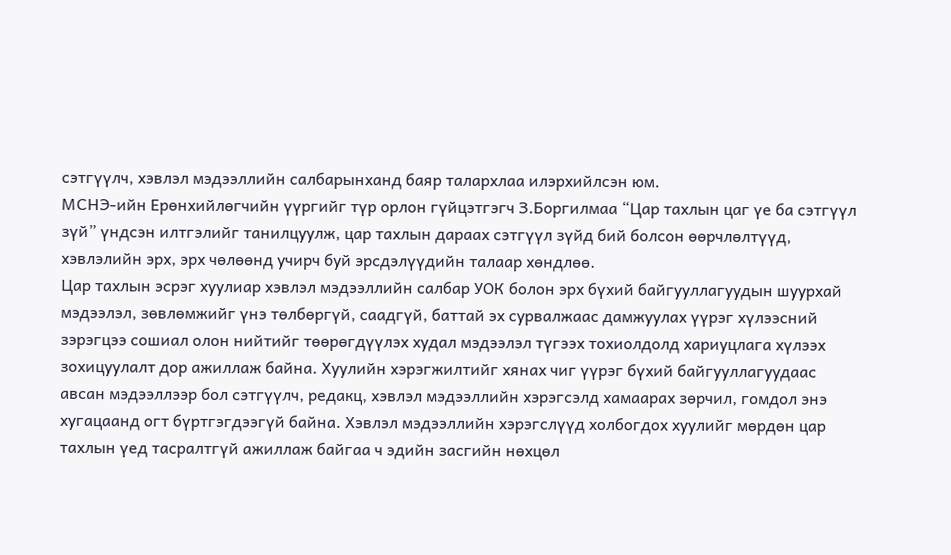сэтгүүлч, хэвлэл мэдээллийн салбарынханд баяр талархлаа илэрхийлсэн юм.
МСНЭ-ийн Ерөнхийлөгчийн үүргийг түр орлон гүйцэтгэгч З.Боргилмаа “Цар тахлын цаг үе ба сэтгүүл зүй” үндсэн илтгэлийг танилцуулж, цар тахлын дараах сэтгүүл зүйд бий болсон өөрчлөлтүүд, хэвлэлийн эрх, эрх чөлөөнд учирч буй эрсдэлүүдийн талаар хөндлөө.
Цар тахлын эсрэг хуулиар хэвлэл мэдээллийн салбар УОК болон эрх бүхий байгууллагуудын шуурхай мэдээлэл, зөвлөмжийг үнэ төлбөргүй, саадгүй, баттай эх сурвалжаас дамжуулах үүрэг хүлээсний зэрэгцээ сошиал олон нийтийг төөрөгдүүлэх худал мэдээлэл түгээх тохиолдолд хариуцлага хүлээх зохицуулалт дор ажиллаж байна. Хуулийн хэрэгжилтийг хянах чиг үүрэг бүхий байгууллагуудаас авсан мэдээллээр бол сэтгүүлч, редакц, хэвлэл мэдээллийн хэрэгсэлд хамаарах зөрчил, гомдол энэ хугацаанд огт бүртгэгдээгүй байна. Хэвлэл мэдээллийн хэрэгслүүд холбогдох хуулийг мөрдөн цар тахлын үед тасралтгүй ажиллаж байгаа ч эдийн засгийн нөхцөл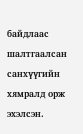байдлаас шалтгаалсан санхүүгийн хямралд орж эхэлсэн.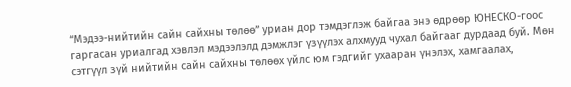“Мэдээ-нийтийн сайн сайхны төлөө” уриан дор тэмдэглэж байгаа энэ өдрөөр ЮНЕСКО-гоос гаргасан уриалгад хэвлэл мэдээлэлд дэмжлэг үзүүлэх алхмууд чухал байгааг дурдаад буй. Мөн сэтгүүл зүй нийтийн сайн сайхны төлөөх үйлс юм гэдгийг ухааран үнэлэх, хамгаалах,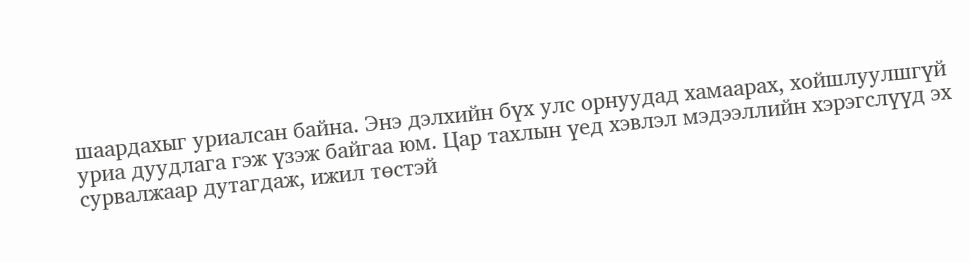шаардахыг уриалсан байна. Энэ дэлхийн бүх улс орнуудад хамаарах, хойшлуулшгүй уриа дуудлага гэж үзэж байгаа юм. Цар тахлын үед хэвлэл мэдээллийн хэрэгслүүд эх сурвалжаар дутагдаж, ижил төстэй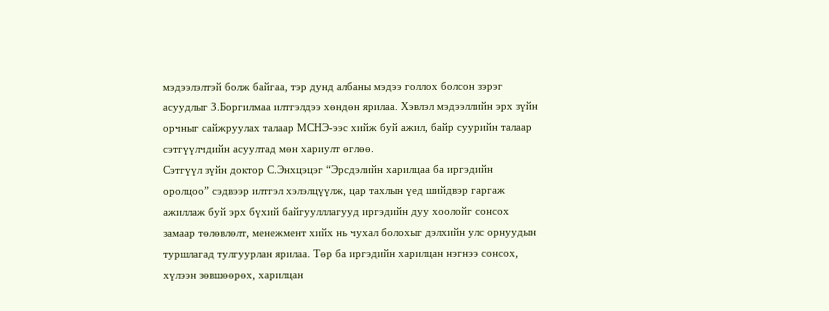мэдээлэлтэй болж байгаа, тэр дунд албаны мэдээ голлох болсон зэрэг асуудлыг З.Боргилмаа илтгэлдээ хөндөн ярилаа. Хэвлэл мэдээллийн эрх зүйн орчныг сайжруулах талаар МСНЭ-ээс хийж буй ажил, байр суурийн талаар сэтгүүлчдийн асуултад мөн хариулт өглөө.
Сэтгүүл зүйн доктор С.Энхцэцэг “Эрсдэлийн харилцаа ба иргэдийн оролцоо” сэдвээр илтгэл хэлэлцүүлж, цар тахлын үед шийдвэр гаргаж ажиллаж буй эрх бүхий байгуулллагууд иргэдийн дуу хоолойг сонсох замаар төлөвлөлт, менежмент хийх нь чухал болохыг дэлхийн улс орнуудын туршлагад тулгуурлан ярилаа. Төр ба иргэдийн харилцан нэгнээ сонсох, хүлээн зөвшөөрөх, харилцан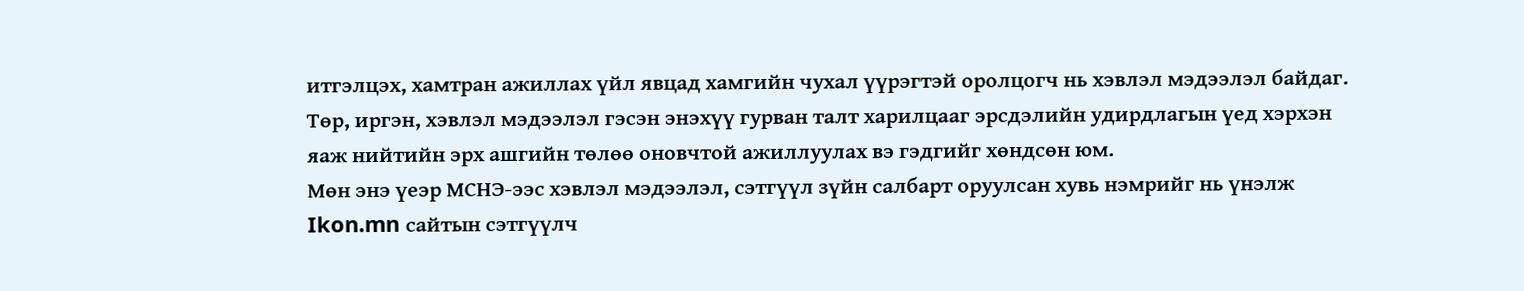итгэлцэх, хамтран ажиллах үйл явцад хамгийн чухал үүрэгтэй оролцогч нь хэвлэл мэдээлэл байдаг. Төр, иргэн, хэвлэл мэдээлэл гэсэн энэхүү гурван талт харилцааг эрсдэлийн удирдлагын үед хэрхэн яаж нийтийн эрх ашгийн төлөө оновчтой ажиллуулах вэ гэдгийг хөндсөн юм.
Мөн энэ үеэр МСНЭ-ээс хэвлэл мэдээлэл, сэтгүүл зүйн салбарт оруулсан хувь нэмрийг нь үнэлж Ikon.mn сайтын сэтгүүлч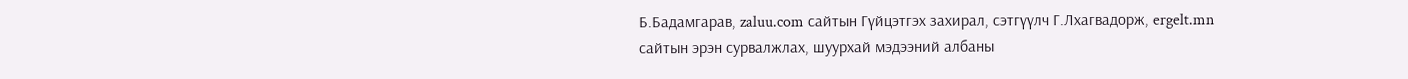Б.Бадамгарав, zaluu.com сайтын Гүйцэтгэх захирал, сэтгүүлч Г.Лхагвадорж, ergelt.mn сайтын эрэн сурвалжлах, шуурхай мэдээний албаны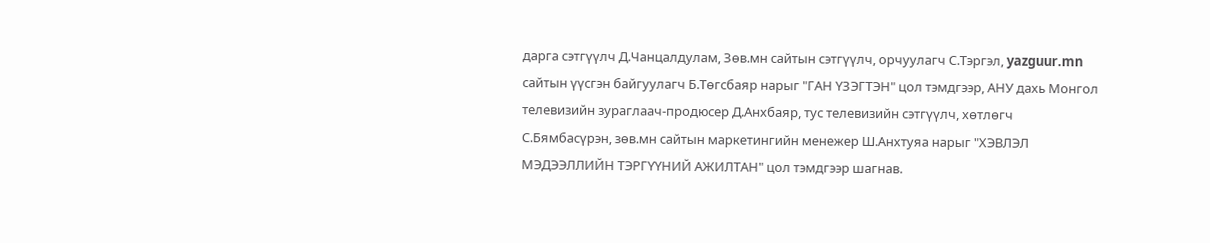дарга сэтгүүлч Д.Чанцалдулам, Зөв.мн сайтын сэтгүүлч, орчуулагч С.Тэргэл, yazguur.mn сайтын үүсгэн байгуулагч Б.Төгсбаяр нарыг "ГАН ҮЗЭГТЭН" цол тэмдгээр, АНУ дахь Монгол телевизийн зураглаач-продюсер Д.Анхбаяр, тус телевизийн сэтгүүлч, хөтлөгч С.Бямбасүрэн, зөв.мн сайтын маркетингийн менежер Ш.Анхтуяа нарыг "ХЭВЛЭЛ МЭДЭЭЛЛИЙН ТЭРГҮҮНИЙ АЖИЛТАН" цол тэмдгээр шагнав.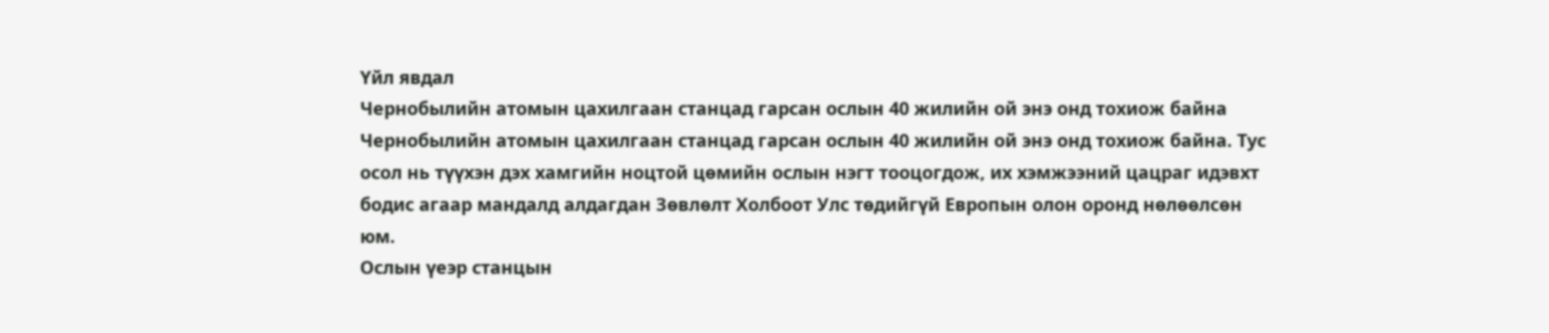Үйл явдал
Чернобылийн атомын цахилгаан станцад гарсан ослын 40 жилийн ой энэ онд тохиож байна
Чернобылийн атомын цахилгаан станцад гарсан ослын 40 жилийн ой энэ онд тохиож байна. Тус осол нь түүхэн дэх хамгийн ноцтой цөмийн ослын нэгт тооцогдож, их хэмжээний цацраг идэвхт бодис агаар мандалд алдагдан Зөвлөлт Холбоот Улс төдийгүй Европын олон оронд нөлөөлсөн юм.
Ослын үеэр станцын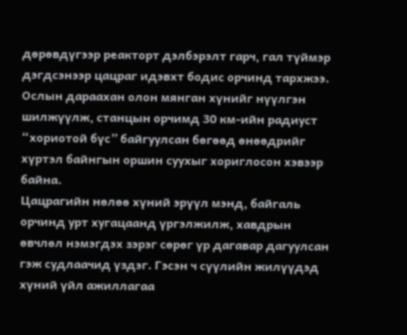дөрөвдүгээр реакторт дэлбэрэлт гарч, гал түймэр дэгдсэнээр цацраг идэвхт бодис орчинд тархжээ. Ослын дараахан олон мянган хүнийг нүүлгэн шилжүүлж, станцын орчимд 30 км-ийн радиуст “хориотой бүс” байгуулсан бөгөөд өнөөдрийг хүртэл байнгын оршин суухыг хориглосон хэвээр байна.
Цацрагийн нөлөө хүний эрүүл мэнд, байгаль орчинд урт хугацаанд үргэлжилж, хавдрын өвчлөл нэмэгдэх зэрэг сөрөг үр дагавар дагуулсан гэж судлаачид үздэг. Гэсэн ч сүүлийн жилүүдэд хүний үйл ажиллагаа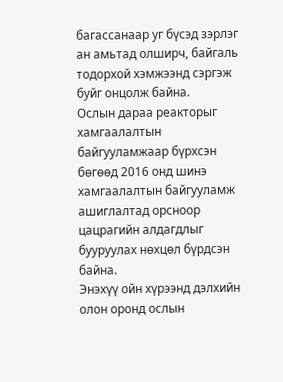багассанаар уг бүсэд зэрлэг ан амьтад олширч, байгаль тодорхой хэмжээнд сэргэж буйг онцолж байна.
Ослын дараа реакторыг хамгаалалтын байгууламжаар бүрхсэн бөгөөд 2016 онд шинэ хамгаалалтын байгууламж ашиглалтад орсноор цацрагийн алдагдлыг бууруулах нөхцөл бүрдсэн байна.
Энэхүү ойн хүрээнд дэлхийн олон оронд ослын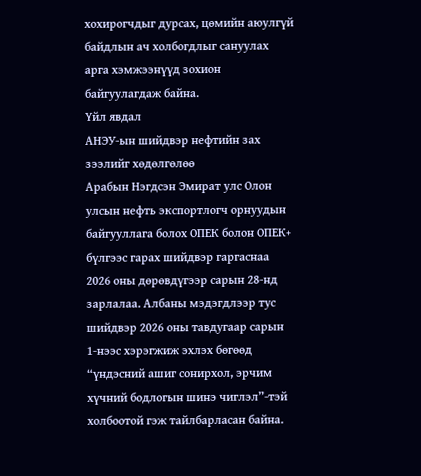хохирогчдыг дурсах, цөмийн аюулгүй байдлын ач холбогдлыг сануулах арга хэмжээнүүд зохион байгуулагдаж байна.
Үйл явдал
АНЭУ-ын шийдвэр нефтийн зах зээлийг хөдөлгөлөө
Арабын Нэгдсэн Эмират улс Олон улсын нефть экспортлогч орнуудын байгууллага болох ОПЕК болон ОПЕК+ бүлгээс гарах шийдвэр гаргаснаа 2026 оны дөрөвдүгээр сарын 28-нд зарлалаа. Албаны мэдэгдлээр тус шийдвэр 2026 оны тавдугаар сарын 1-нээс хэрэгжиж эхлэх бөгөөд “үндэсний ашиг сонирхол, эрчим хүчний бодлогын шинэ чиглэл”-тэй холбоотой гэж тайлбарласан байна.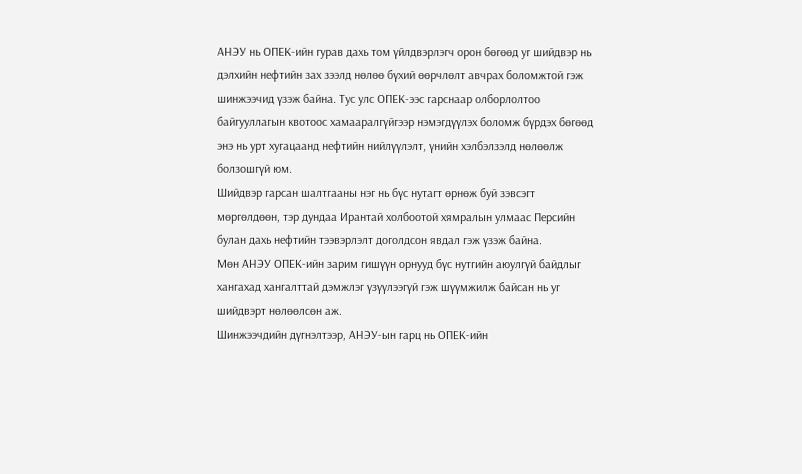АНЭУ нь ОПЕК-ийн гурав дахь том үйлдвэрлэгч орон бөгөөд уг шийдвэр нь дэлхийн нефтийн зах зээлд нөлөө бүхий өөрчлөлт авчрах боломжтой гэж шинжээчид үзэж байна. Тус улс ОПЕК-ээс гарснаар олборлолтоо байгууллагын квотоос хамааралгүйгээр нэмэгдүүлэх боломж бүрдэх бөгөөд энэ нь урт хугацаанд нефтийн нийлүүлэлт, үнийн хэлбэлзэлд нөлөөлж болзошгүй юм.
Шийдвэр гарсан шалтгааны нэг нь бүс нутагт өрнөж буй зэвсэгт мөргөлдөөн, тэр дундаа Ирантай холбоотой хямралын улмаас Персийн булан дахь нефтийн тээвэрлэлт доголдсон явдал гэж үзэж байна.
Мөн АНЭУ ОПЕК-ийн зарим гишүүн орнууд бүс нутгийн аюулгүй байдлыг хангахад хангалттай дэмжлэг үзүүлээгүй гэж шүүмжилж байсан нь уг шийдвэрт нөлөөлсөн аж.
Шинжээчдийн дүгнэлтээр, АНЭУ-ын гарц нь ОПЕК-ийн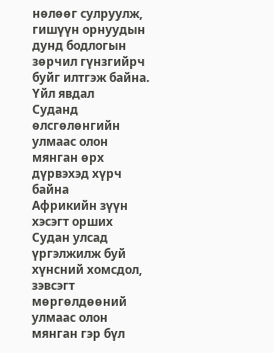нөлөөг сулруулж, гишүүн орнуудын дунд бодлогын зөрчил гүнзгийрч буйг илтгэж байна.
Үйл явдал
Суданд өлсгөлөнгийн улмаас олон мянган өрх дүрвэхэд хүрч байна
Африкийн зүүн хэсэгт орших Судан улсад үргэлжилж буй хүнсний хомсдол, зэвсэгт мөргөлдөөний улмаас олон мянган гэр бүл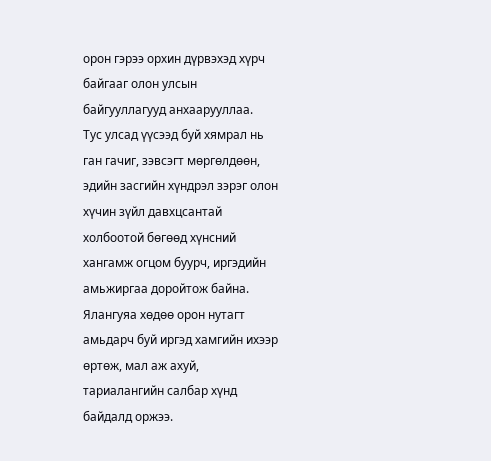орон гэрээ орхин дүрвэхэд хүрч байгааг олон улсын байгууллагууд анхаарууллаа.
Тус улсад үүсээд буй хямрал нь ган гачиг, зэвсэгт мөргөлдөөн, эдийн засгийн хүндрэл зэрэг олон хүчин зүйл давхцсантай холбоотой бөгөөд хүнсний хангамж огцом буурч, иргэдийн амьжиргаа доройтож байна. Ялангуяа хөдөө орон нутагт амьдарч буй иргэд хамгийн ихээр өртөж, мал аж ахуй, тариалангийн салбар хүнд байдалд оржээ.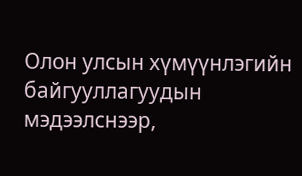Олон улсын хүмүүнлэгийн байгууллагуудын мэдээлснээр,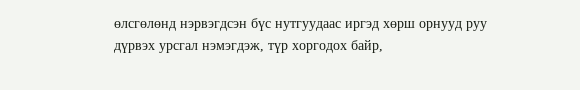өлсгөлөнд нэрвэгдсэн бүс нутгуудаас иргэд хөрш орнууд руу дүрвэх урсгал нэмэгдэж, түр хоргодох байр,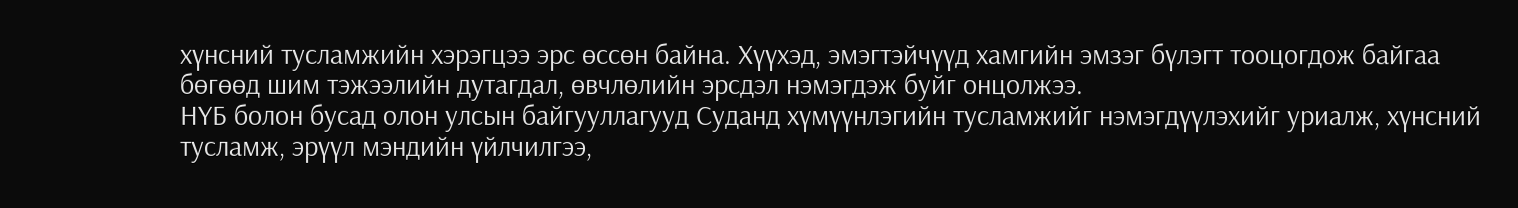хүнсний тусламжийн хэрэгцээ эрс өссөн байна. Хүүхэд, эмэгтэйчүүд хамгийн эмзэг бүлэгт тооцогдож байгаа бөгөөд шим тэжээлийн дутагдал, өвчлөлийн эрсдэл нэмэгдэж буйг онцолжээ.
НҮБ болон бусад олон улсын байгууллагууд Суданд хүмүүнлэгийн тусламжийг нэмэгдүүлэхийг уриалж, хүнсний тусламж, эрүүл мэндийн үйлчилгээ,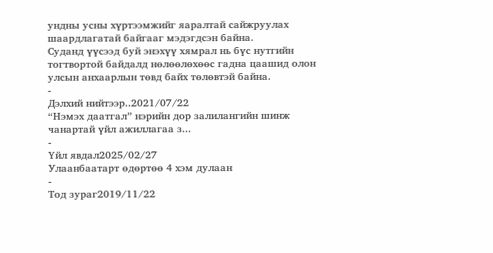ундны усны хүртээмжийг яаралтай сайжруулах шаардлагатай байгааг мэдэгдсэн байна.
Суданд үүсээд буй энэхүү хямрал нь бүс нутгийн тогтвортой байдалд нөлөөлөхөөс гадна цаашид олон улсын анхаарлын төвд байх төлөвтэй байна.
-
Дэлхий нийтээр..2021/07/22
“Нэмэх даатгал” нэрийн дор залилангийн шинж чанартай үйл ажиллагаа з...
-
Үйл явдал2025/02/27
Улаанбаатарт өдөртөө 4 хэм дулаан
-
Тод зураг2019/11/22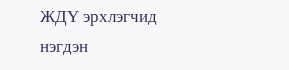ЖДҮ эрхлэгчид нэгдэн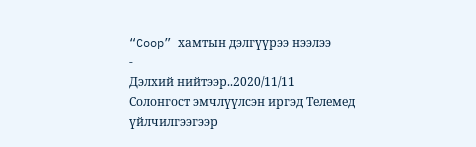“Coop” хамтын дэлгүүрээ нээлээ
-
Дэлхий нийтээр..2020/11/11
Солонгост эмчлүүлсэн иргэд Телемед үйлчилгээгээр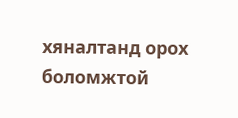хяналтанд орох боломжтой